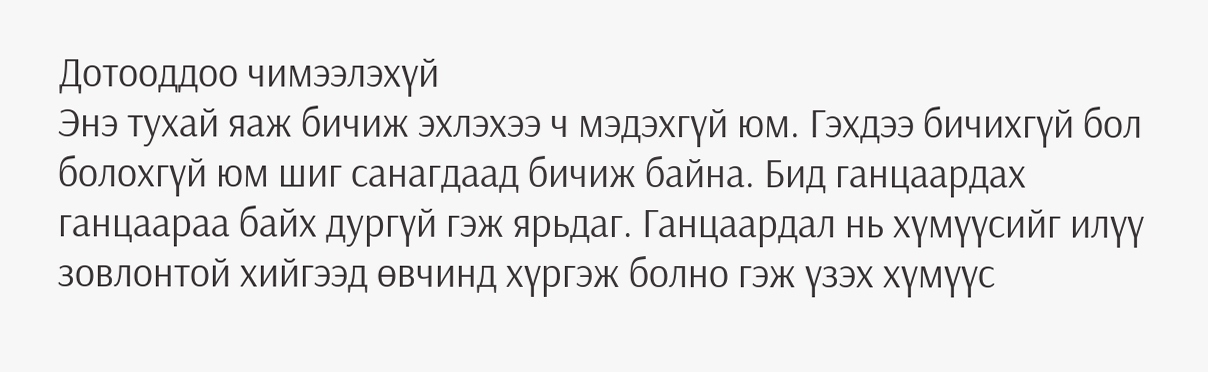Дотооддоо чимээлэхүй
Энэ тухай яаж бичиж эхлэхээ ч мэдэхгүй юм. Гэхдээ бичихгүй бол болохгүй юм шиг санагдаад бичиж байна. Бид ганцаардах ганцаараа байх дургүй гэж ярьдаг. Ганцаардал нь хүмүүсийг илүү зовлонтой хийгээд өвчинд хүргэж болно гэж үзэх хүмүүс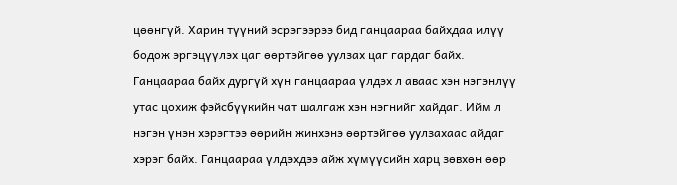цөөнгүй. Харин түүний эсрэгээрээ бид ганцаараа байхдаа илүү бодож эргэцүүлэх цаг өөртэйгөө уулзах цаг гардаг байх. Ганцаараа байх дургүй хүн ганцаараа үлдэх л аваас хэн нэгэнлүү утас цохиж фэйсбүүкийн чат шалгаж хэн нэгнийг хайдаг. Ийм л нэгэн үнэн хэрэгтээ өөрийн жинхэнэ өөртэйгөө уулзахаас айдаг хэрэг байх. Ганцаараа үлдэхдээ айж хүмүүсийн харц зөвхөн өөр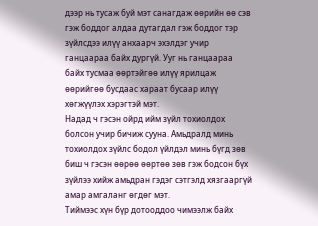дээр нь тусаж буй мэт санагдаж өөрийн өө сэв гэж боддог алдаа дутагдал гэж боддог тэр зүйлсдээ илүү анхаарч эхэлдэг учир ганцаараа байх дургүй. Ууг нь ганцаараа байх тусмаа өөртэйгөө илүү ярилцаж өөрийгөө бусдаас хараат бусаар илүү хөгжүүлэх хэрэгтэй мэт.
Надад ч гэсэн ойрд ийм зүйл тохиолдох болсон учир бичиж сууна. Амьдралд минь тохиолдох зүйлс бодол үйлдэл минь бүгд зөв биш ч гэсэн өөрөө өөртөө зөв гэж бодсон бүх зүйлээ хийж амьдран гэдэг сэтгэлд хязгааргүй амар амгаланг өгдөг мэт.
Тиймээс хүн бүр дотооддоо чимээлж байх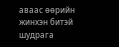аваас өөрийн жинхэн битэй шудрага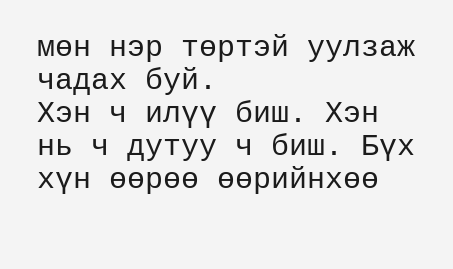мөн нэр төртэй уулзаж чадах буй.
Хэн ч илүү биш. Хэн нь ч дутуу ч биш. Бүх хүн өөрөө өөрийнхөө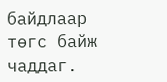байдлаар төгс байж чаддаг.